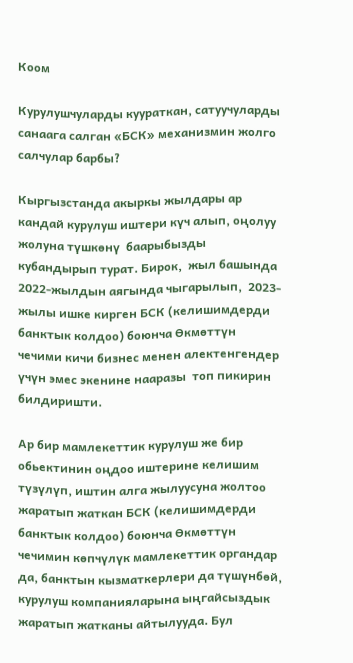Коом

Курулушчуларды куураткан, сатуучуларды санаага салган «БСК» механизмин жолго салчулар барбы?

Кыргызстанда акыркы жылдары ар кандай курулуш иштери күч алып, оңолуу жолуна түшкөнү  баарыбызды кубандырып турат. Бирок,  жыл башында 2022-жылдын аягында чыгарылып,  2023-жылы ишке кирген БСК (келишимдерди банктык колдоо) боюнча Өкмөттүн чечими кичи бизнес менен алектенгендер үчүн эмес экенине нааразы  топ пикирин билдиришти.

Ар бир мамлекеттик курулуш же бир обьектинин оңдоо иштерине келишим түзүлүп, иштин алга жылуусуна жолтоо жаратып жаткан БСК (келишимдерди банктык колдоо) боюнча Өкмөттүн чечимин көпчүлүк мамлекеттик органдар да, банктын кызматкерлери да түшүнбөй, курулуш компанияларына ыңгайсыздык жаратып жатканы айтылууда. Бул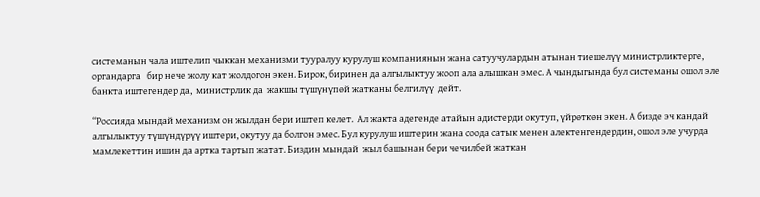системанын чала иштелип чыккан механизми тууралуу курулуш компаниянын жана сатуучулардын атынан тиешелүү министрликтерге, органдарга   бир нече жолу кат жолдогон экен. Бирок, биринен да алгылыктуу жооп ала алышкан эмес. А чындыгында бул системаны ошол эле банкта иштегендер да,  министрлик да  жакшы түшүнүпөй жатканы белгилүү  дейт.

“Россияда мындай механизм он жылдан бери иштеп келет.  Ал жакта адегенде атайын адистерди окутуп, үйрөткөн экен. А бизде эч кандай алгылыктуу түшүндүрүү иштери, окутуу да болгон эмес. Бул курулуш иштерин жана соода сатык менен алектенгендердин, ошол эле учурда мамлекеттин ишин да артка тартып жатат. Биздин мындай  жыл башынан бери чечилбей жаткан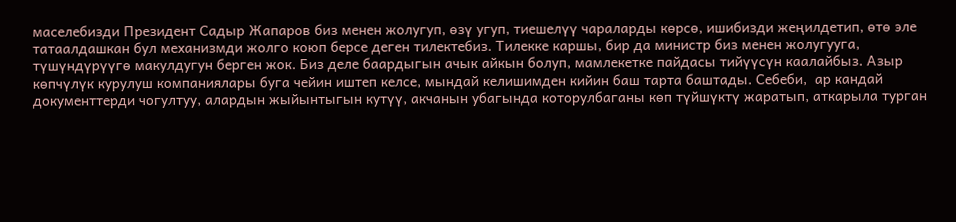маселебизди Президент Садыр Жапаров биз менен жолугуп, өзү угуп, тиешелүү чараларды көрсө, ишибизди жеңилдетип, өтө эле татаалдашкан бул механизмди жолго коюп берсе деген тилектебиз. Тилекке каршы, бир да министр биз менен жолугууга, түшүндүрүүгө макулдугун берген жок. Биз деле баардыгын ачык айкын болуп, мамлекетке пайдасы тийүүсүн каалайбыз. Азыр көпчүлүк курулуш компаниялары буга чейин иштеп келсе, мындай келишимден кийин баш тарта баштады. Себеби,  ар кандай документтерди чогултуу, алардын жыйынтыгын кутүү, акчанын убагында которулбаганы көп түйшүктү жаратып, аткарыла турган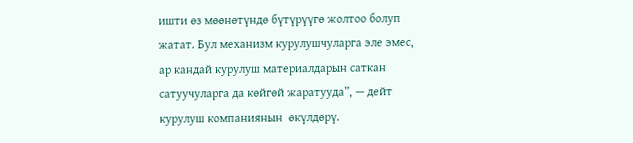ишти өз мөөнөтүндө бүтүрүүгө жолтоо болуп жатат. Бул механизм курулушчуларга эле эмес, ар кандай курулуш материалдарын саткан сатуучуларга да көйгөй жаратууда”, — дейт курулуш компаниянын  өкүлдөрү.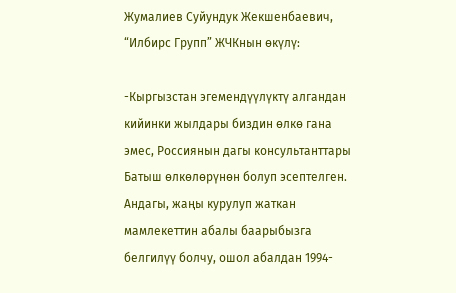Жумалиев Суйундук Жекшенбаевич, “Илбирс Групп” ЖЧКнын өкүлү:

-Кыргызстан эгемендүүлүктү алгандан кийинки жылдары биздин өлкө гана эмес, Россиянын дагы консультанттары Батыш өлкөлөрүнөн болуп эсептелген. Андагы, жаңы курулуп жаткан мамлекеттин абалы баарыбызга белгилүү болчу, ошол абалдан 1994-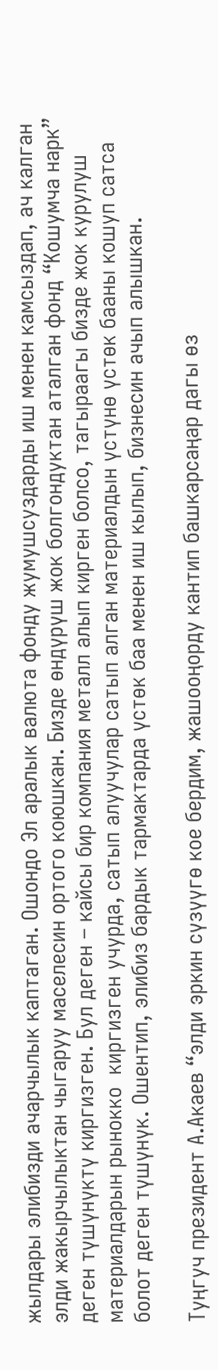жылдары элибизди ачарчылык каптаган. Ошондо Эл аралык валюта фонду жумушсуздарды иш менен камсыздап, ач калган элди жакырчылыктан чыгаруу маселесин ортого коюшкан. Бизде өндүрүш жок болгондуктан аталган фонд “Кошумча нарк” деген түшүнүктү киргизген. Бул деген – кайсы бир компания металл алып кирген болсо, тагыраагы бизде жок курулуш материалдарын рынокко  киргизген учурда, сатып алуучулар сатып алган материалдын үстүнө үстөк бааны кошуп сатса болот деген түшүнүк. Ошентип, элибиз бардык тармактарда үстөк баа менен иш кылып, бизнесин ачып алышкан.

Туңгуч президент А.Акаев “элди эркин сүзүүгө кое бердим, жашооңорду кантип башкарсаңар дагы өз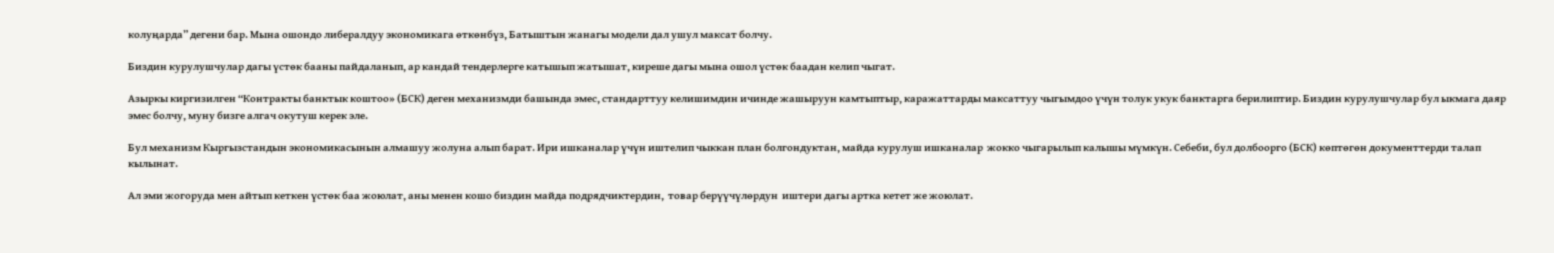колуңарда” дегени бар. Мына ошондо либералдуу экономикага өткөнбүз, Батыштын жанагы модели дал ушул максат болчу.

Биздин курулушчулар дагы үстөк бааны пайдаланып, ар кандай тендерлерге катышып жатышат, киреше дагы мына ошол үстөк баадан келип чыгат.

Азыркы киргизилген “Контракты банктык коштоо» (БСК) деген механизмди башында эмес, стандарттуу келишимдин ичинде жашыруун камтыптыр, каражаттарды максаттуу чыгымдоо үчүн толук укук банктарга берилиптир. Биздин курулушчулар бул ыкмага даяр эмес болчу, муну бизге алгач окутуш керек эле.

Бул механизм Кыргызстандын экономикасынын алмашуу жолуна алып барат. Ири ишканалар үчүн иштелип чыккан план болгондуктан, майда курулуш ишканалар  жокко чыгарылып калышы мүмкүн. Себеби, бул долбоорго (БСК) көптөгөн документтерди талап кылынат.

Ал эми жогоруда мен айтып кеткен үстөк баа жоюлат, аны менен кошо биздин майда подрядчиктердин,  товар берүүчүлөрдун  иштери дагы артка кетет же жоюлат.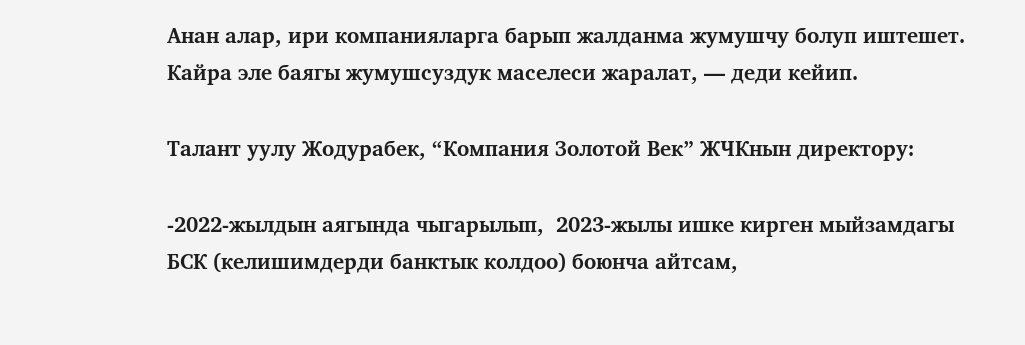Анан алар, ири компанияларга барып жалданма жумушчу болуп иштешет. Кайра эле баягы жумушсуздук маселеси жаралат, — деди кейип.

Талант уулу Жодурабек, “Компания Золотой Век” ЖЧКнын директору:

-2022-жылдын аягында чыгарылып,  2023-жылы ишке кирген мыйзамдагы БСК (келишимдерди банктык колдоо) боюнча айтсам,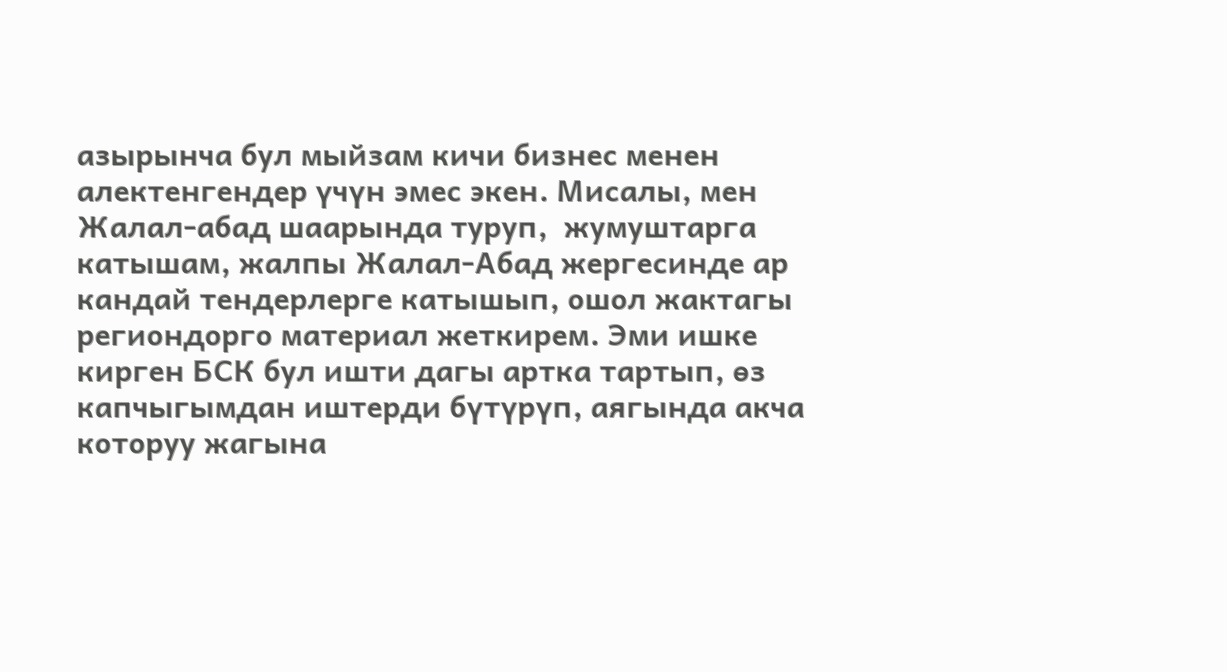азырынча бул мыйзам кичи бизнес менен алектенгендер үчүн эмес экен. Мисалы, мен Жалал-абад шаарында туруп,  жумуштарга катышам, жалпы Жалал-Абад жергесинде ар кандай тендерлерге катышып, ошол жактагы региондорго материал жеткирем. Эми ишке кирген БСК бул ишти дагы артка тартып, өз капчыгымдан иштерди бүтүрүп, аягында акча которуу жагына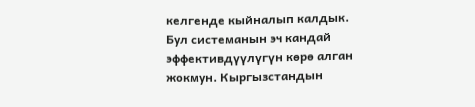келгенде кыйналып калдык. Бул системанын эч кандай эффективдүүлүгүн көрө алган жокмун. Кыргызстандын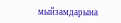мыйзамдарына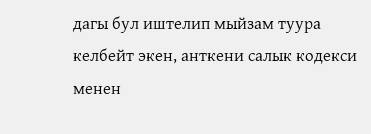дагы бул иштелип мыйзам туура келбейт экен, анткени салык кодекси менен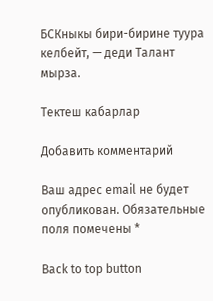БСКныкы бири-бирине туура келбейт, — деди Талант мырза.

Тектеш кабарлар

Добавить комментарий

Ваш адрес email не будет опубликован. Обязательные поля помечены *

Back to top button